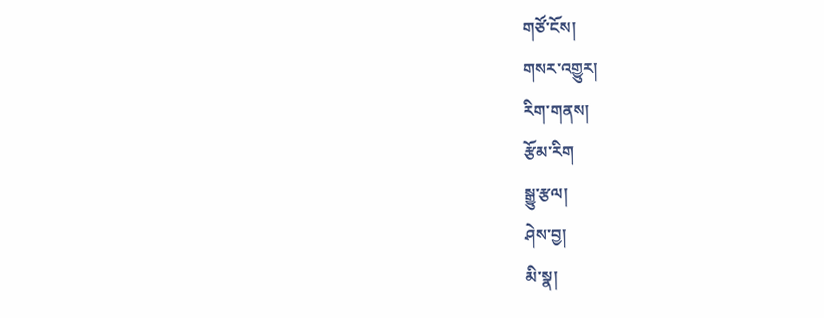གཙོ་ངོས།
གསར་འགྱུར།
རིག་གནས།
རྩོམ་རིག
སྒྱུ་རྩལ།
ཤེས་བྱ།
མི་སྣ།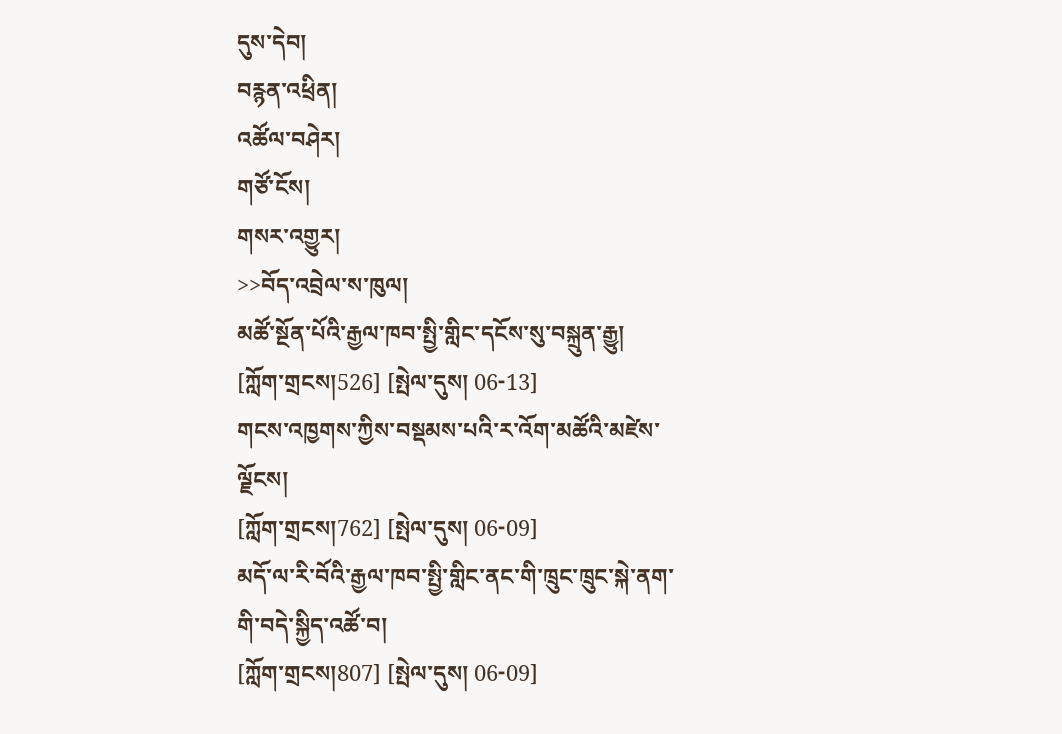དུས་དེབ།
བརྙན་འཕྲིན།
འཚོལ་བཤེར།
གཙོ་ངོས།
གསར་འགྱུར།
>>བོད་འབྲེལ་ས་ཁུལ།
མཚོ་སྔོན་པོའི་རྒྱལ་ཁབ་སྤྱི་གླིང་དངོས་སུ་བསྐྲུན་རྒྱུ།
[ཀློག་གྲངས།526] [སྤེལ་དུས། 06-13]
གངས་འཁྱགས་ཀྱིས་བསྡམས་པའི་ར་འོག་མཚོའི་མཛེས་ལྗོངས།
[ཀློག་གྲངས།762] [སྤེལ་དུས། 06-09]
མདོ་ལ་རི་བོའི་རྒྱལ་ཁབ་སྤྱི་གླིང་ནང་གི་ཁྲུང་ཁྲུང་སྐེ་ནག་གི་བདེ་སྐྱིད་འཚོ་བ།
[ཀློག་གྲངས།807] [སྤེལ་དུས། 06-09]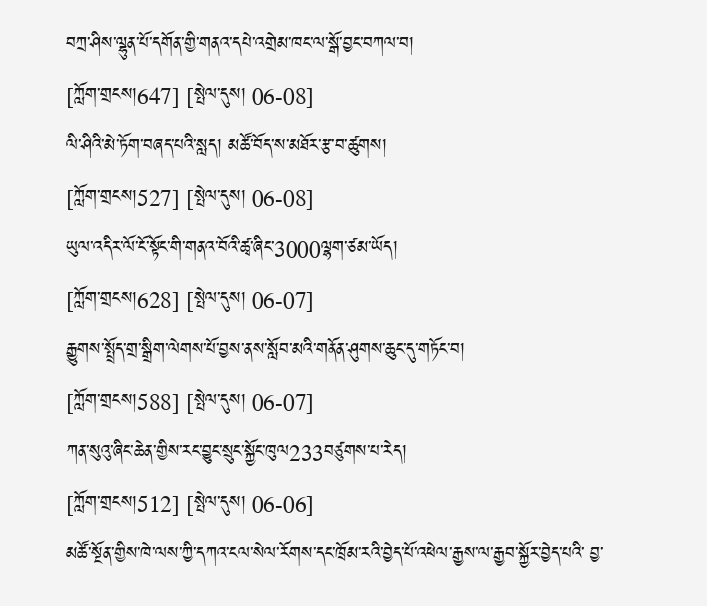བཀྲ་ཤིས་ལྷུན་པོ་དགོན་གྱི་གནའ་དཔེ་འགྲེམ་ཁང་ལ་སྒོ་བྱང་བཀལ་བ།
[ཀློག་གྲངས།647] [སྤེལ་དུས། 06-08]
ལི་ཤིའི་མེ་ཏོག་བཞད་པའི་སླད། མཚོ་བོད་ས་མཐོར་རྩ་བ་ཚུགས།
[ཀློག་གྲངས།527] [སྤེལ་དུས། 06-08]
ཡུལ་འདིར་ལོ་ངོ་སྟོང་གི་གནའ་བོའི་ཚྭ་ཞིང་3000ལྷག་ཙམ་ཡོད།
[ཀློག་གྲངས།628] [སྤེལ་དུས། 06-07]
རྒྱུགས་སྤྲོད་གྲ་སྒྲིག་ལེགས་པོ་བྱས་ནས་སློབ་མའི་གནོན་ཤུགས་ཆུང་དུ་གཏོང་བ།
[ཀློག་གྲངས།588] [སྤེལ་དུས། 06-07]
ཀན་སུའུ་ཞིང་ཆེན་གྱིས་རང་བྱུང་སྲུང་སྐྱོང་ཁུལ233བཙུགས་པ་རེད།
[ཀློག་གྲངས།512] [སྤེལ་དུས། 06-06]
མཚོ་སྔོན་གྱིས་ཁེ་ལས་ཀྱི་དཀའ་ངལ་སེལ་རོགས་དང་ཁྲོམ་རའི་བྱེད་པོ་འཕེལ་རྒྱས་ལ་རྒྱབ་སྐྱོར་བྱེད་པའི་ བྱ་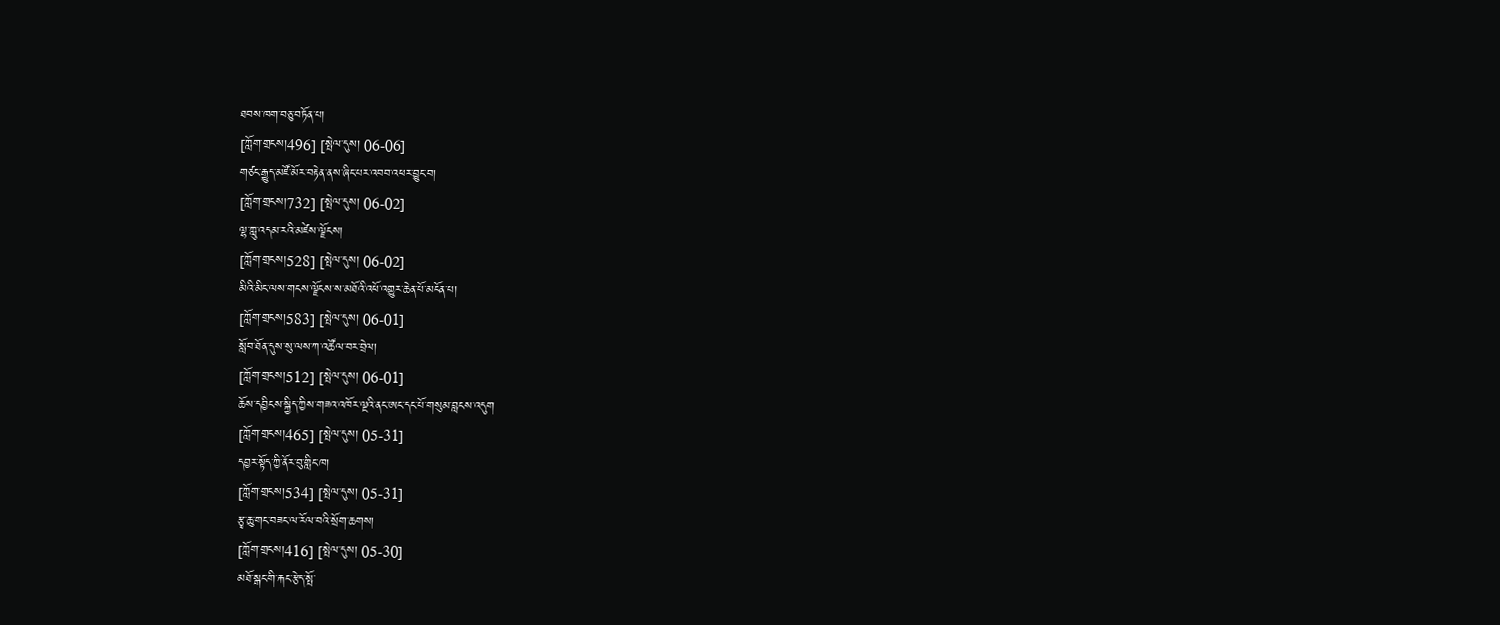ཐབས་ཁག་བཅུ་བཏོན་པ།
[ཀློག་གྲངས།496] [སྤེལ་དུས། 06-06]
གཙང་རྒྱུད་མཛོ་མོར་བརྟེན་ནས་ཞིང་པར་འབབ་འཕར་བྱུང་བ།
[ཀློག་གྲངས།732] [སྤེལ་དུས། 06-02]
ལྷ་ཀླུ་འདམ་རའི་མཛེས་ལྗོངས།
[ཀློག་གྲངས།528] [སྤེལ་དུས། 06-02]
མིའི་མིང་ལས་གངས་ལྗོངས་ས་མཐོའི་འཕོ་འགྱུར་ཆེན་པོ་མངོན་པ།
[ཀློག་གྲངས།583] [སྤེལ་དུས། 06-01]
སློབ་ཐོན་དུས་སུ་ལས་ཀ་འཚོལ་བར་བྲེལ།
[ཀློག་གྲངས།512] [སྤེལ་དུས། 06-01]
ཆོས་དབྱིངས་སྐྱིད་ཀྱིས་གཟའ་འཁོར་ལྔའི་ནང་ཨང་དང་པོ་གསུམ་བླངས་འདུག
[ཀློག་གྲངས།465] [སྤེལ་དུས། 05-31]
དབྱར་སྟོད་ཀྱི་ནོར་བུ་གླིང་ཁ།
[ཀློག་གྲངས།534] [སྤེལ་དུས། 05-31]
རྩྭ་ཆུ་གང་བཟང་ལ་རོལ་བའི་སྲོག་ཆགས།
[ཀློག་གྲངས།416] [སྤེལ་དུས། 05-30]
མཐོ་སྒང་གི་རྐང་རྩེད་སྤོ་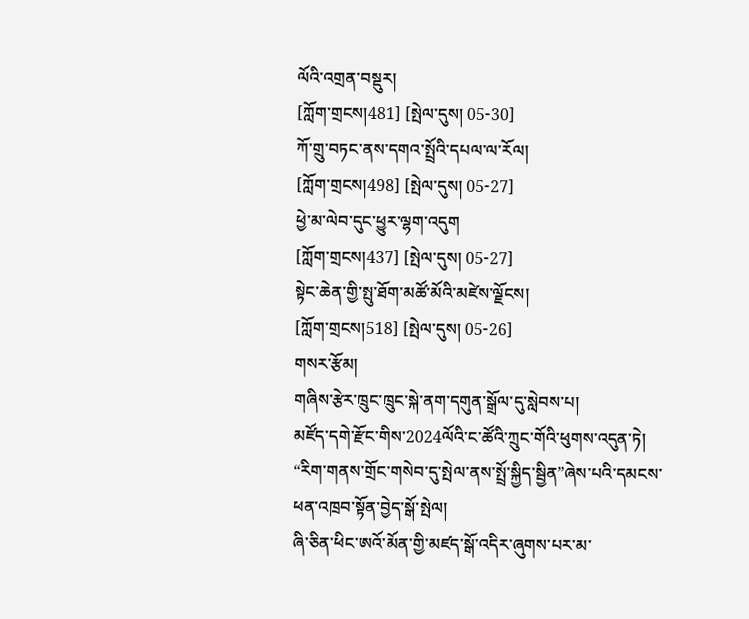ལོའི་འགྲན་བསྡུར།
[ཀློག་གྲངས།481] [སྤེལ་དུས། 05-30]
ཀོ་གྲུ་བཏང་ནས་དགའ་སྤྲོའི་དཔལ་ལ་རོལ།
[ཀློག་གྲངས།498] [སྤེལ་དུས། 05-27]
ཕྱེ་མ་ལེབ་དུང་ཕྱུར་ལྷག་འདུག
[ཀློག་གྲངས།437] [སྤེལ་དུས། 05-27]
སྟེང་ཆེན་གྱི་སྤུ་ཐོག་མཚོ་མོའི་མཛེས་ལྗོངས།
[ཀློག་གྲངས།518] [སྤེལ་དུས། 05-26]
གསར་རྩོམ།
གཞིས་རྩེར་ཁྲུང་ཁྲུང་སྐེ་ནག་དགུན་སྒྲོལ་དུ་སླེབས་པ།
མཛོད་དགེ་རྫོང་གིས་2024ལོའི་ང་ཚོའི་ཀྲུང་གོའི་ཕུགས་འདུན་ཏེ། “རིག་གནས་གྲོང་གསེབ་དུ་སྤེལ་ནས་སྤྲོ་སྐྱིད་སྦྱིན”ཞེས་པའི་དམངས་ཕན་འཁྲབ་སྟོན་བྱེད་སྒོ་སྤེལ།
ཞི་ཅིན་ཕིང་ཨའོ་མོན་གྱི་མཛད་སྒོ་འདིར་ཞུགས་པར་མ་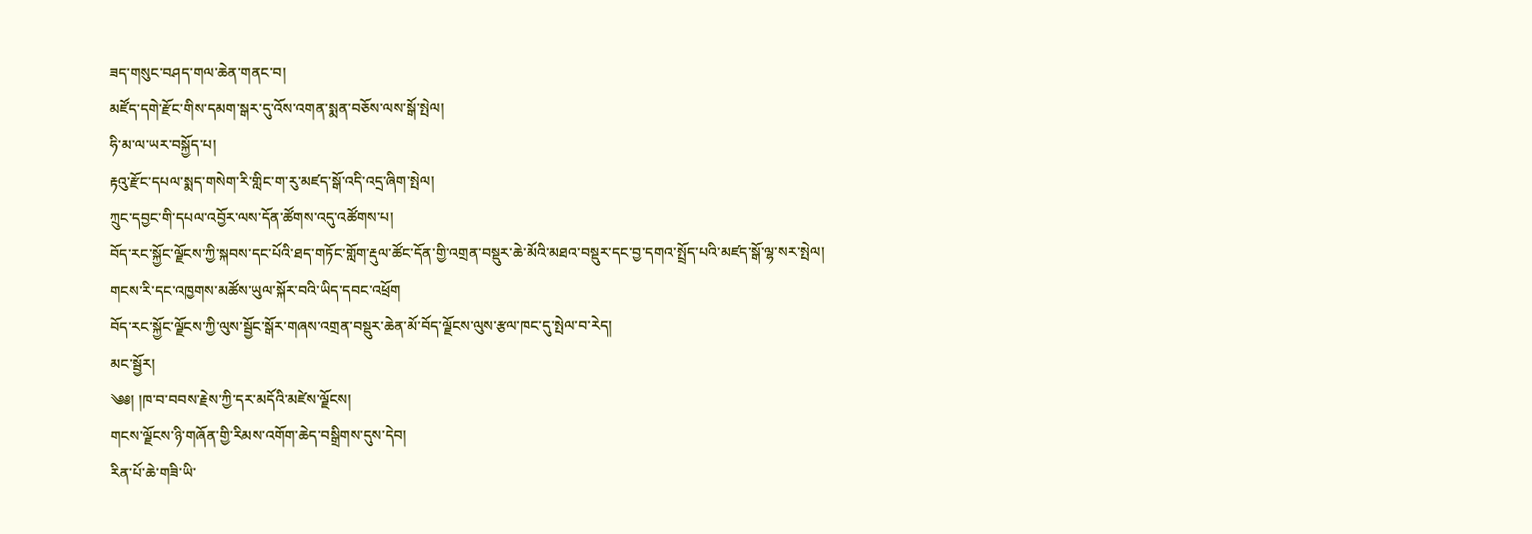ཟད་གསུང་བཤད་གལ་ཆེན་གནང་བ།
མཛོད་དགེ་རྫོང་གིས་དམག་སྒར་དུ་འོས་འགན་སྨན་བཅོས་ལས་སྒོ་སྤེལ།
ཧི་མ་ལ་ཡར་བསྐྱོད་པ།
རྟའུ་རྫོང་དཔལ་སྨད་གསེག་རི་གླིང་ག་རུ་མཛད་སྒོ་འདི་འདྲ་ཞིག་སྤེལ།
ཀྲུང་དབྱང་གི་དཔལ་འབྱོར་ལས་དོན་ཚོགས་འདུ་འཚོགས་པ།
བོད་རང་སྐྱོང་ལྗོངས་ཀྱི་སྐབས་དང་པོའི་ཐད་གཏོང་གློག་རྡུལ་ཚོང་དོན་གྱི་འགྲན་བསྡུར་ཆེ་མོའི་མཐའ་བསྡུར་དང་བྱ་དགའ་སྤྲོད་པའི་མཛད་སྒོ་ལྷ་སར་སྤེལ།
གངས་རི་དང་འཁྱགས་མཚོས་ཡུལ་སྐོར་བའི་ཡིད་དབང་འཕྲོག
བོད་རང་སྐྱོང་ལྗོངས་ཀྱི་ལུས་སྦྱོང་སྒོར་གཞས་འགྲན་བསྡུར་ཆེན་མོ་བོད་ལྗོངས་ལུས་རྩལ་ཁང་དུ་སྤེལ་བ་རེད།
མང་སྦྱོར།
༄༅། །ཁ་བ་བབས་རྗེས་ཀྱི་དར་མདོའི་མཛེས་ལྗོངས།
གངས་ལྗོངས་ཉི་གཞོན་གྱི་རིམས་འགོག་ཆེད་བསྒྲིགས་དུས་དེབ།
རིན་པོ་ཆེ་གཟི་ཡི་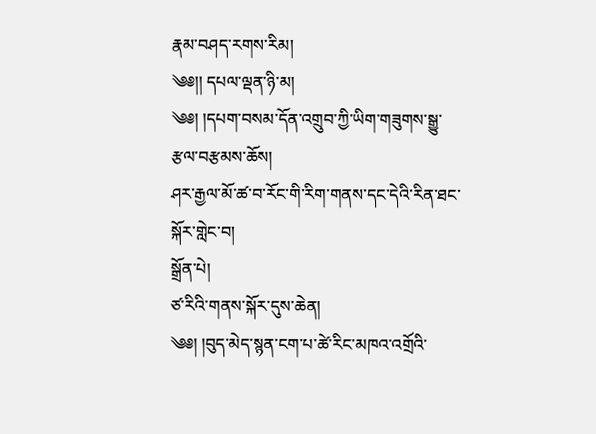རྣམ་བཤད་རགས་རིམ།
༄༅།། དཔལ་ལྡན་ཉི་མ།
༄༅། །དཔག་བསམ་དོན་འགྲུབ་ཀྱི་ཡིག་གཟུགས་སྒྱུ་རྩལ་བརྩམས་ཆོས།
ཤར་རྒྱལ་མོ་ཚ་བ་རོང་གི་རིག་གནས་དང་དེའི་རིན་ཐང་སྐོར་གླེང་བ།
སྒྲོན་པེ།
ཙ་རིའི་གནས་སྐོར་དུས་ཆེན།
༄༅། །བུད་མེད་སྙན་ངག་པ་ཚེ་རིང་མཁའ་འགྲོའི་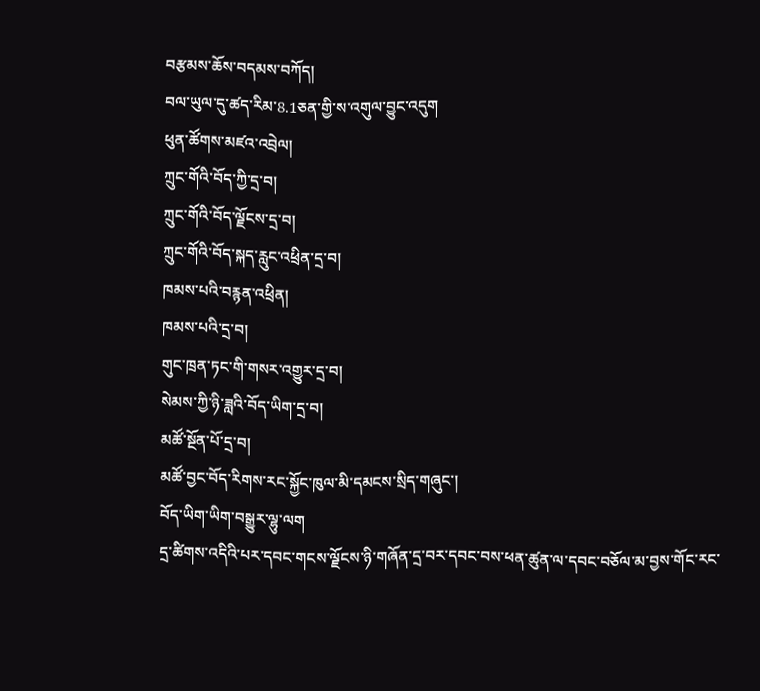བརྩམས་ཆོས་བདམས་བཀོད།
བལ་ཡུལ་དུ་ཚད་རིམ་8.1ཅན་གྱི་ས་འགུལ་བྱུང་འདུག
ཕུན་ཚོགས་མཛའ་འབྲེལ།
ཀྲུང་གོའི་བོད་ཀྱི་དྲ་བ།
ཀྲུང་གོའི་བོད་ལྗོངས་དྲ་བ།
ཀྲུང་གོའི་བོད་སྐད་རླུང་འཕྲིན་དྲ་བ།
ཁམས་པའི་བརྙན་འཕྲིན།
ཁམས་པའི་དྲ་བ།
གུང་ཁྲན་ཏང་གི་གསར་འགྱུར་དྲ་བ།
སེམས་ཀྱི་ཉི་ཟླའི་བོད་ཡིག་དྲ་བ།
མཚོ་སྔོན་པོ་དྲ་བ།
མཚོ་བྱང་བོད་རིགས་རང་སྐྱོང་ཁུལ་མི་དམངས་སྲིད་གཞུང་།
བོད་ཡིག་ཡིག་བསྒྱུར་ལྷུ་ལག
དྲ་ཚིགས་འདིའི་པར་དབང་གངས་ལྗོངས་ཉི་གཞོན་དྲ་བར་དབང་བས་ཕན་ཚུན་ལ་དབང་བཅོལ་མ་བྱས་གོང་རང་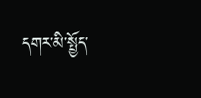དགར་མི་སྤྱོད་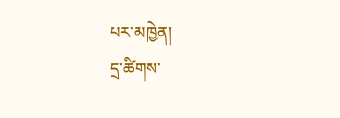པར་མཁྱེན།
དྲ་ཚིགས་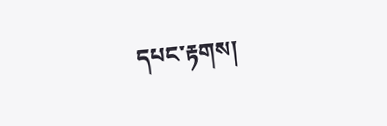དཔང་རྟགས།